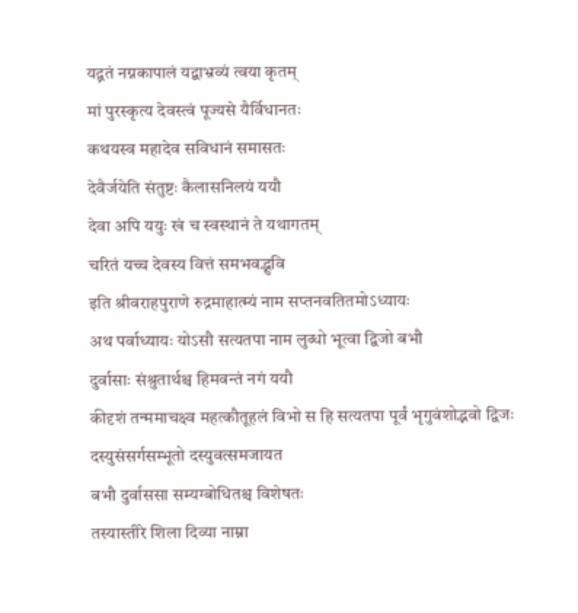यद्व्रतं नग्नकापालं यद्बाभ्रव्यं त्वया कृतम्
मां पुरस्कृत्य देवस्त्वं पूज्यसे यैर्विधानतः
कथयस्व महादेव सविधानं समासतः
देवैर्जयेति संतुष्टः कैलासनिलयं ययौ
देवा अपि ययुः खं च स्वस्थानं ते यथागतम्
चरितं यच्च देवस्य वित्तं समभवद्भुवि
इति श्रीवराहपुराणे रुद्रमाहात्म्यं नाम सप्तनवतितमोऽध्यायः
अथ पर्वाध्यायः योऽसौ सत्यतपा नाम लुब्धो भूत्वा द्विजो बभौ
दुर्वासाः संश्रुतार्थश्च हिमवन्तं नगं ययौ
कीदृशं तन्ममाचक्ष्व महत्कौतूहलं विभो स हि सत्यतपा पूर्वं भृगुवंशोद्भवो द्विजः
दस्युसंसर्गसम्भूतो दस्युवत्समजायत
बभौ दुर्वाससा सम्यग्बोधितश्च विशेषतः
तस्यास्तीरे शिला दिव्या नाम्ना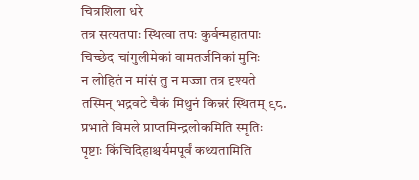चित्रशिला धरे
तत्र सत्यतपाः स्थित्वा तपः कुर्वन्महातपाः
चिच्छेद चांगुलीमेकां वामतर्जनिकां मुनिः
न लोहितं न मांसं तु न मज्जा तत्र दृश्यते
तस्मिन् भद्रवटे चैकं मिथुनं किन्नरं स्थितम् ९८.
प्रभाते विमले प्राप्तमिन्द्रलोकमिति स्मृतिः
पृष्टाः किंचिदिहाश्चर्यमपूर्वं कथ्यतामिति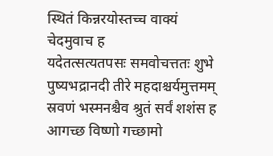स्थितं किन्नरयोस्तच्च वाक्यं चेदमुवाच ह
यदेतत्सत्यतपसः समवोचत्ततः शुभे
पुष्यभद्रानदी तीरे महदाश्चर्यमुत्तमम्
स्रवणं भस्मनश्चैव श्रुतं सर्वं शशंस ह
आगच्छ विष्णो गच्छामो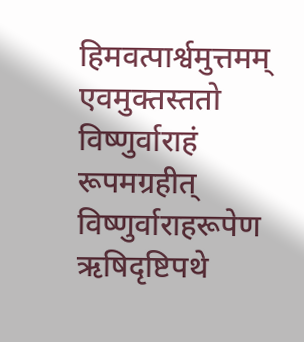हिमवत्पार्श्वमुत्तमम्
एवमुक्तस्ततो विष्णुर्वाराहं रूपमग्रहीत्
विष्णुर्वाराहरूपेण ऋषिदृष्टिपथे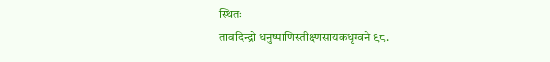स्थितः
तावदिन्द्रो धनुष्पाणिस्तीक्ष्णसायकधृग्वने ९८.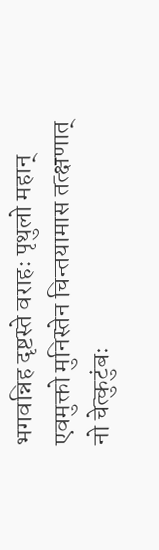भगवन्निह दृष्टस्ते वराहः पृथुलो महान्
एवमुक्तो मुनिस्तेन चिन्तयामास तत्क्षणात्
नो चेत्कुटुंबः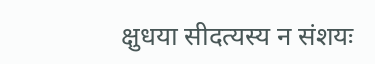क्षुधया सीदत्यस्य न संशयः